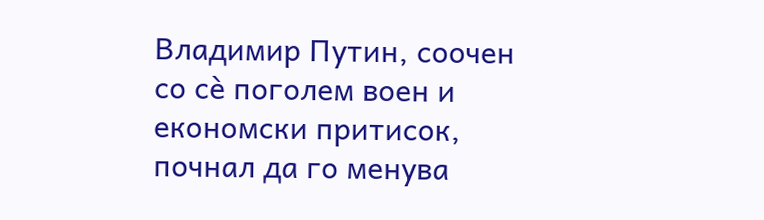Владимир Путин, соочен со сè поголем воен и економски притисок, почнал да го менува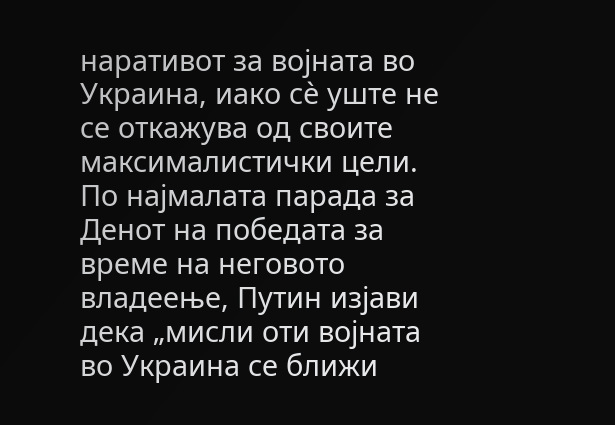наративот за војната во Украина, иако сè уште не се откажува од своите максималистички цели.
По најмалата парада за Денот на победата за време на неговото владеење, Путин изјави дека „мисли оти војната во Украина се ближи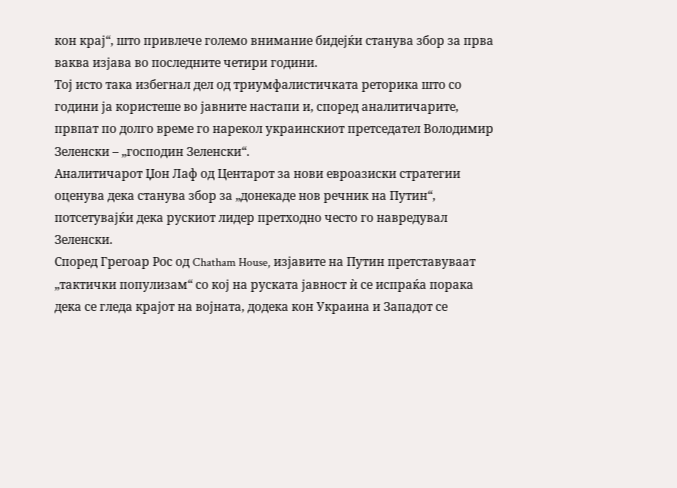кон крај“, што привлече големо внимание бидејќи станува збор за прва ваква изјава во последните четири години.
Тој исто така избегнал дел од триумфалистичката реторика што со години ја користеше во јавните настапи и, според аналитичарите, првпат по долго време го нарекол украинскиот претседател Володимир Зеленски – „господин Зеленски“.
Аналитичарот Џон Лаф од Центарот за нови евроазиски стратегии оценува дека станува збор за „донекаде нов речник на Путин“, потсетувајќи дека рускиот лидер претходно често го навредувал Зеленски.
Според Грегоар Рос од Chatham House, изјавите на Путин претставуваат „тактички популизам“ со кој на руската јавност ѝ се испраќа порака дека се гледа крајот на војната, додека кон Украина и Западот се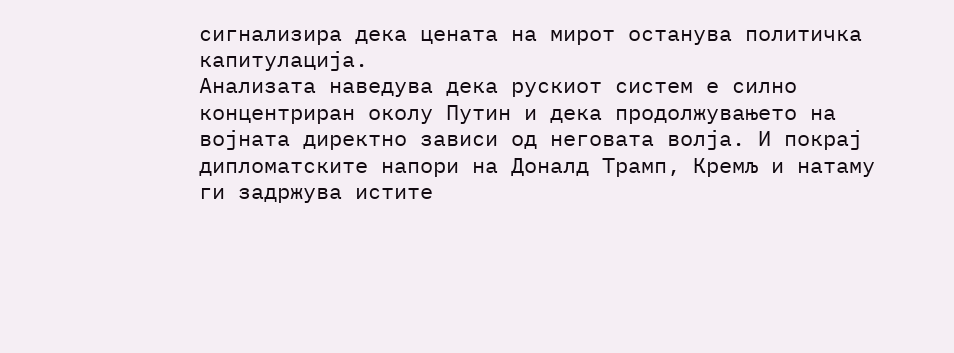сигнализира дека цената на мирот останува политичка капитулација.
Анализата наведува дека рускиот систем е силно концентриран околу Путин и дека продолжувањето на војната директно зависи од неговата волја. И покрај дипломатските напори на Доналд Трамп, Кремљ и натаму ги задржува истите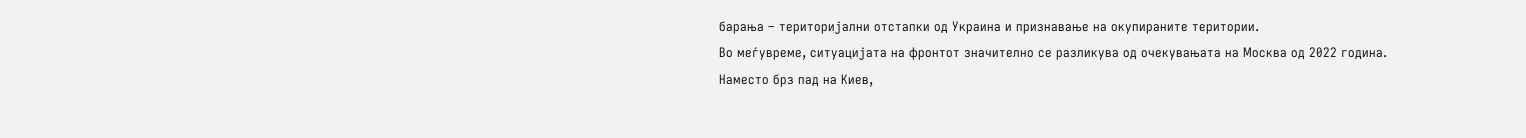барања – територијални отстапки од Украина и признавање на окупираните територии.
Во меѓувреме, ситуацијата на фронтот значително се разликува од очекувањата на Москва од 2022 година. Наместо брз пад на Киев,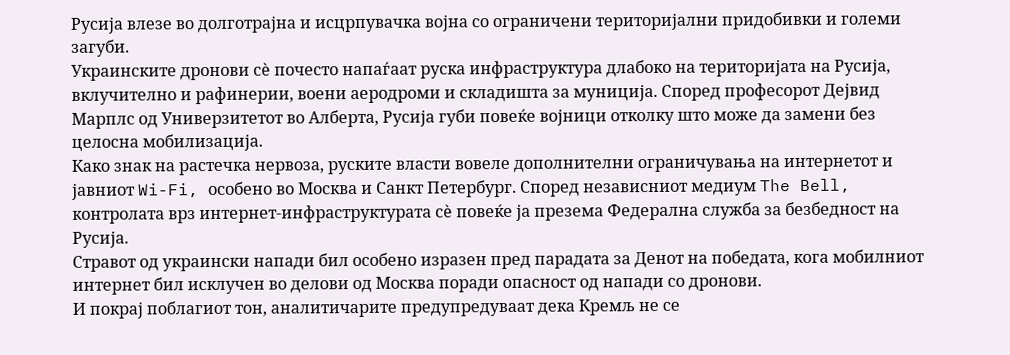Русија влезе во долготрајна и исцрпувачка војна со ограничени територијални придобивки и големи загуби.
Украинските дронови сè почесто напаѓаат руска инфраструктура длабоко на територијата на Русија, вклучително и рафинерии, воени аеродроми и складишта за муниција. Според професорот Дејвид Марплс од Универзитетот во Алберта, Русија губи повеќе војници отколку што може да замени без целосна мобилизација.
Како знак на растечка нервоза, руските власти вовеле дополнителни ограничувања на интернетот и јавниот Wi-Fi, особено во Москва и Санкт Петербург. Според независниот медиум The Bell, контролата врз интернет-инфраструктурата сè повеќе ја презема Федерална служба за безбедност на Русија.
Стравот од украински напади бил особено изразен пред парадата за Денот на победата, кога мобилниот интернет бил исклучен во делови од Москва поради опасност од напади со дронови.
И покрај поблагиот тон, аналитичарите предупредуваат дека Кремљ не се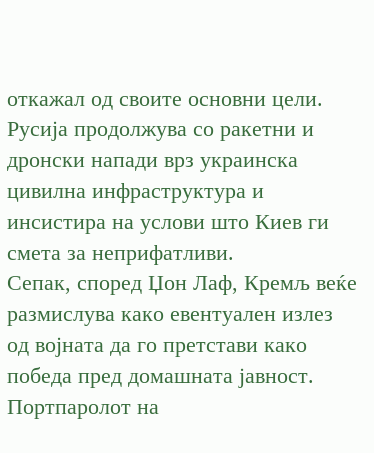откажал од своите основни цели. Русија продолжува со ракетни и дронски напади врз украинска цивилна инфраструктура и инсистира на услови што Киев ги смета за неприфатливи.
Сепак, според Џон Лаф, Кремљ веќе размислува како евентуален излез од војната да го претстави како победа пред домашната јавност.
Портпаролот на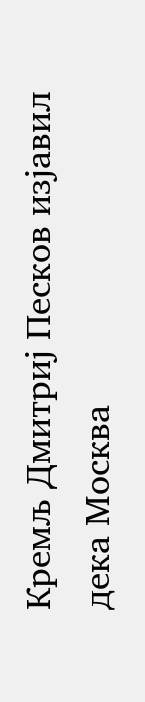Кремљ Дмитриј Песков изјавил дека Москва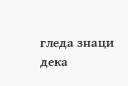гледа знаци дека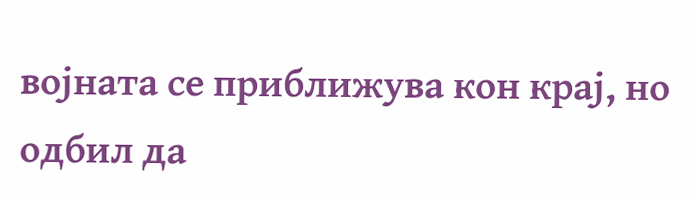војната се приближува кон крај, но одбил да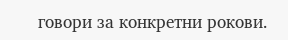говори за конкретни рокови.